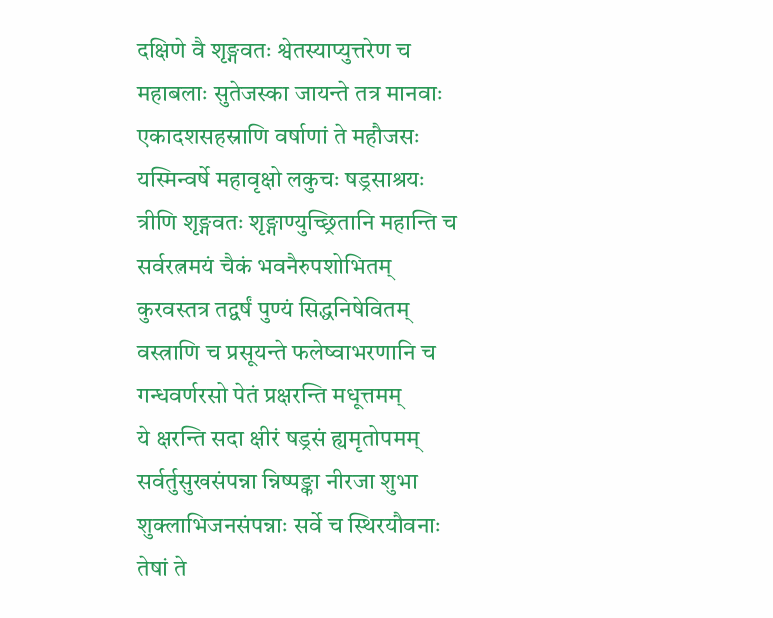दक्षिणे वै शृङ्गवतः श्वेतस्याप्युत्तरेण च
महाबलाः सुतेजस्का जायन्ते तत्र मानवाः
एकादशसहस्राणि वर्षाणां ते महौजसः
यस्मिन्वर्षे महावृक्षो लकुचः षड्रसाश्रयः
त्रीणि शृङ्गवतः शृङ्गाण्युच्छ्रितानि महान्ति च
सर्वरत्नमयं चैकं भवनैरुपशोभितम्
कुरवस्तत्र तद्वर्षं पुण्यं सिद्धनिषेवितम्
वस्त्राणि च प्रसूयन्ते फलेष्वाभरणानि च
गन्धवर्णरसो पेतं प्रक्षरन्ति मधूत्तमम्
ये क्षरन्ति सदा क्षीरं षड्रसं ह्यमृतोपमम्
सर्वर्तुसुखसंपन्ना न्निष्पङ्का नीरजा शुभा
शुक्लाभिजनसंपन्नाः सर्वे च स्थिरयौवनाः
तेषां ते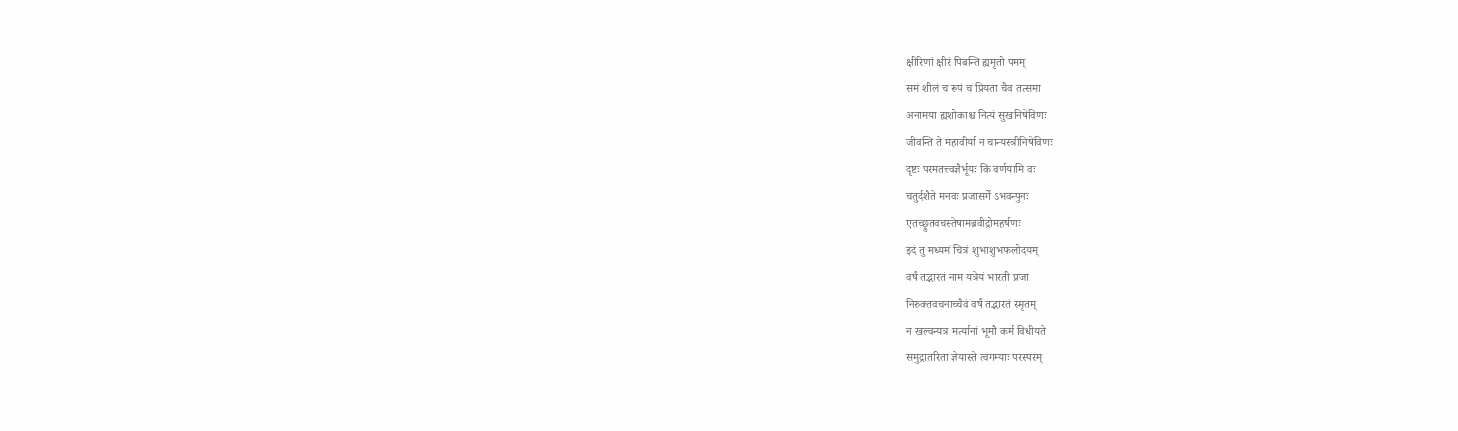क्षीरिणां क्षीरं पिबन्ति ह्यमृतो पमम्
समं शीलं च रूपं च प्रियता चैव तत्समा
अनामया ह्यशोकाश्च नित्यं सुखनिषेविणः
जीवन्ति ते महावीर्या न चान्यस्त्रीनिषेविणः
दृष्टः परमतत्त्वज्ञैर्भूयः किं वर्णयामि वः
चतुर्दशैते मनवः प्रजासर्गे ऽभवन्पुनः
एतच्छ्रुतवचस्तेषामब्रवीद्रोमहर्षणः
इदं तु मध्यमं चित्रं शुभाशुभफलोदयम्
वर्षं तद्भारतं नाम यत्रेयं भारती प्रजा
निरुक्तवचनाच्चैवं वर्षं तद्भारतं स्मृतम्
न खल्वन्यत्र मर्त्यानां भूमौ कर्म विधीयते
समुद्रातरिता ज्ञेयास्ते त्वगम्याः परस्परम्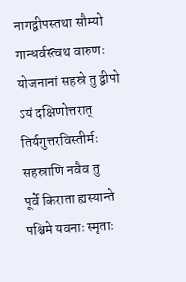नागद्वीपस्तथा सौम्यो गान्धर्वस्त्वथ वारुणः
योजनानां सहस्रे तु द्वीपो ऽयं दक्षिणोत्तरात्
तिर्यगुत्तरविस्तीर्मः सहस्राणि नवैव तु
पूर्वे किराता ह्यस्यान्ते पश्चिमे यवनाः स्मृताः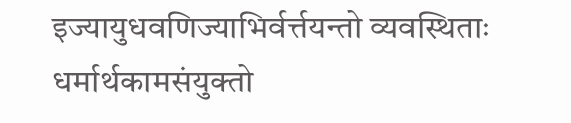इज्यायुधवणिज्याभिर्वर्त्तयन्तो व्यवस्थिताः
धर्मार्थकामसंयुक्तो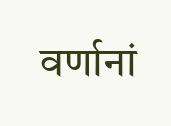वर्णानां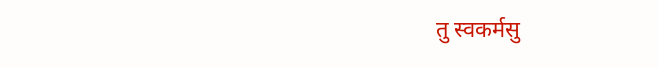तु स्वकर्मसु